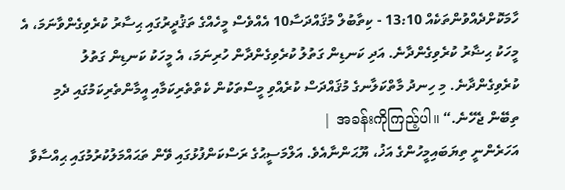ހާމަކޮށްދެއްވުންތަކެއް 13:10 - ކިތާބުލް މުޤައްދަސާ10 އެއްވެސް މީހެއްގެ ތަޤުދީރުގައި ޙިސާރު ކުރެވިގެންވާނަމަ، އެ މީހަކު ޙިޟާރު ކުރެވިގެންދާނެ. އަދި ކަނޑިން ގަތުލު ކުރެވިގެންދާން ހުރިނަމަ، އެ މީހަކު ކަނޑިން ގަތުލު ކުރެވިގެންދާނެ. މި ހިނދު މާތްކަލާނގެ މުޤައްދަސް ކުރެއްވި މީސްތަކުން ކެތްތެރިކަމާއި އީމާންތެރިކަމުގައި ދެމި ތިބޭން ޖެހޭނެ.“ အခန်းကိုကြည့်ပါ။ |
އަހަރެންނީ ތިޔަބައިމީހުންގެ އަޚު، ޔޫޙަންނާއެވެ. އަލްމަސީޙުގެ ރަސްކަންފުޅުގައި ވޭން ތަޙައްމަލުކުރުމުގައި ޙިއްސާވާ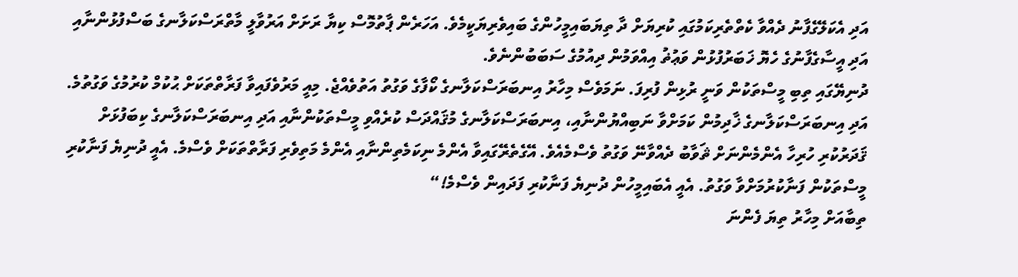އަދި އެކަލޭގެފާނު ދެއްވާ ކެތްތެރިކަމުގައި ކުރިޔަށް ދާ ތިޔަބައިމީހުންގެ ބައިވެރިޔަކީމެވެ. އަހަރެން ޕާތުމޮސް ކިޔާ ރަށަށް އަރުވާލީ މާތްރަސްކަލާނގެ ބަސްފުޅުންނާއި އަދި އީސާގެފާނުގެ ހެޔޮ ޚަބަރުފުޅުން ވަޢުޡު އިއްވަމުން ދިއުމުގެ ސަބަބުންނެވެ.
ދުނިޔޭގައި ތިބި މީސްތަކުން ވަނީ ރުޅިން ފުރިފަ. ނަމަވެސް މިހާރު އިނބަރަސްކަލާނގެ ކޯފާގެ ވަގުތު އަތުވެއްޖެ. މިއީ މަރުވެފައިވާ ފަރާތްތަކަށް ޙުކުމް ކުރުމުގެ ވަގުތުމެ. އަދި އިނބަރަސްކަލާނގެ ޚާދިމުން ކަމަށްވާ ނަބިއްޔުންނާއި، އިނބަރަސްކަލާނގެ މުޤައްދަސް ކުރެއްވި މީސްތަކުންނާއި އަދި އިނބަރަސްކަލާނގެ ކިބަފުޅަށް ޤަދަރުކުރި ހުރިހާ އެންމެންނަށް ޘަވާބު ދެއްވާނޭ ވަގުތު ވެސްމެއެވެ. އޭގެތެރޭގައިވާ އެންމެ ނިކަމެތިންނާއި އެންމެ މަތިވެރި ފަރާތްތަކަށް ވެސްމެ. އެއީ ދުނިޔެ ފަނާކުރި މީސްތަކުން ފަނާކުރުމަށްވާ ވަގުތު. އެއީ އެބައިމީހުން ދުނިޔެ ފަނާކުރި ފަދައިން ވެސްމެ!“
ތިބާއަށް މިހާރު ތިޔަ ފެންނަ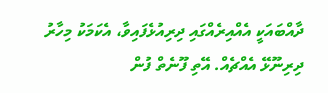ދާއްބައަކީ އެއްއިރެއްގައި ދިރިއުޅެފައިވާ، އެކަމަކު މިހާރު ދިރިނޫޅޭ އެއްޗެއް. އޭތި ފޫނެތް ފުން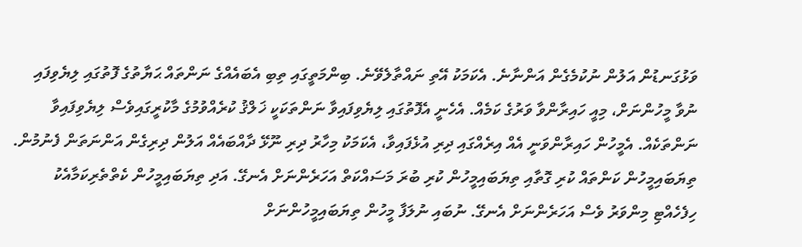ވަޅުގަނޑުން އަލުން ނުކުމެގެން އަންނާނެ. އެކަމަކު އޭތި ނައްތާލެވޭނެ. ބިންމަތީގައި ތިބި އެބައެއްގެ ނަންތައް ޙަޔާތުގެ ފޮތުގައި ލިޔެވިފައި ނުވާ މީހުންނަށް، މިއީ ހައިރާންވާ ވަރުގެ ކަމެއް. އެހެނީ އެފޮތުގައި ލިޔެވިފައިވާ ނަންތަކަކީ ޚަލްޤު ކުރެއްވުމުގެ މާކުރީގައިވެސް ލިޔެވިފައިވާ ނަންތަކެއް. އެމީހުން ހައިރާންވަނީ އެއް އިރެއްގައި ދިރި އުޅެފައިވާ، އެކަމަކު މިހާރު ދިރި ނޫޅޭ ދާއްބައެއް އަލުން ދިރިގެން އަންނަތަން ފެނުމުން.
ތިޔަބައިމީހުން ކަންތައް ކުރި ގޮތާއި ތިޔަބައިމީހުން ކުރި ބުރަ މަސައްކަތް އަހަރެންނަށް އެނގޭ. އަދި ތިޔަބައިމީހުން ކެތްތެރިކަމާއެކު ހިފެހެއްޓި މިންވަރު ވެސް އަހަރެންނަށް އެނގޭ. ނުބައި ނުލަފާ މީހުން ތިޔަބައިމީހުންނަށް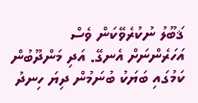ޤަބޫލު ނުކުރެވޭކަން ވެސް އަހަރެންނަށް އެނގޭ. އަދި މަންދޫބުން ކަމުގައި ބަޔަކު ބުނަމުން ދިޔަ ހިނދު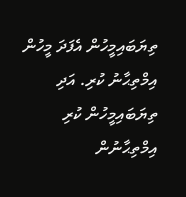ތިޔަބައިމީހުން އެފަދަ މީހުން އިމްތިޙާނު ކުރި. އަދި ތިޔަބައިމީހުން ކުރި އިމްތިޙާނުން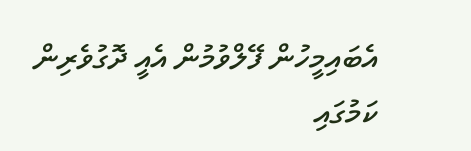އެބައިމީހުން ފޭލްވުމުން އެއީ ދޮގުވެރިން ކަމުގައި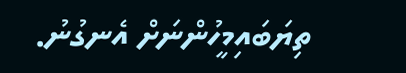ތިޔަބައިމީހުންނަށް އެނގުނު.